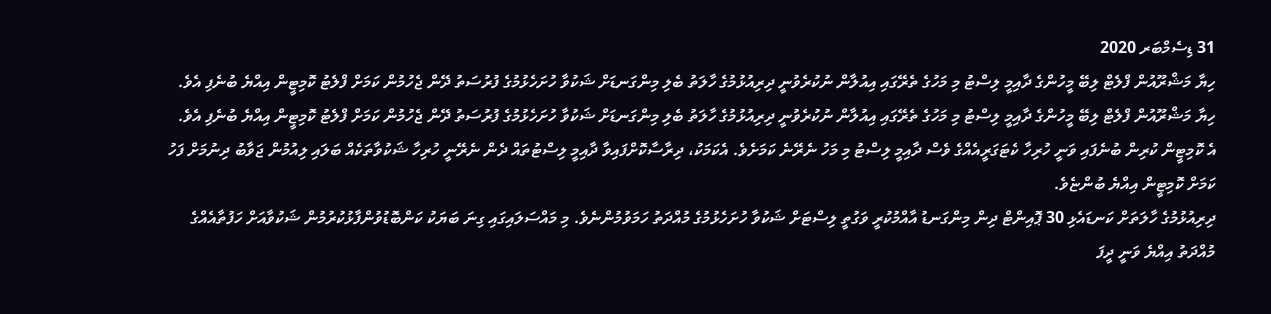31 ޑިސެމްބަރ 2020
ހިޔާ މަޝްރޫއުން ފްލެޓް ލިބޭ މީހުންގެ ދާއިމީ ލިސްޓު މި މަހުގެ ތެރޭގައި އިއުލާން ނުކުރެވުނީ ދިރިއުޅުމުގެ ހާލަތު ބެލި މިންގަނޑަށް ޝަކުވާ ހުށަހެޅުމުގެ ފުރުސަތު ދޭން ޖެހުމުން ކަމަށް ފްލެޓު ކޮމިޓީން އިއްޔެ ބުނެފި އެވެ.
ހިޔާ މަޝްރޫއުން ފްލެޓް ލިބޭ މީހުންގެ ދާއިމީ ލިސްޓު މި މަހުގެ ތެރޭގައި އިއުލާން ނުކުރެވުނީ ދިރިއުޅުމުގެ ހާލަތު ބެލި މިންގަނޑަށް ޝަކުވާ ހުށަހެޅުމުގެ ފުރުސަތު ދޭން ޖެހުމުން ކަމަށް ފްލެޓު ކޮމިޓީން އިއްޔެ ބުނެފި އެވެ.
އެ ކޮމިޓީން ކުރިން ބުނެފައި ވަނީ ހުރިހާ ކެޓަގަރީއެއްގެ ވެސް ދާއިމީ ލިސްޓު މި މަހު ނެރޭނެ ކަމަށެވެ. އެކަމަކު، ދިރާސާކޮށްފައިވާ ދާއިމީ ލިސްޓުތައް ދެން ނެރޭނީ ހުރިހާ ޝަކުވާތަކެއް ބަލައި ލިއުމުން ޖަވާބު ދިނުމަށް ފަހު ކަމަށް ކޮމިޓީން އިއްޔެ ބުންޏެވެ.
ދިރިއުޅުމުގެ ހާލަތަށް ކަނޑައެޅި 30 ޕޮއިންޓް ދިން މިންގަނޑު އާއްމުކުރީ ވަގުތީ ލިސްޓަށް ޝަކުވާ ހުށަހެޅުމުގެ މުއްދަތު ހަމަވުމުންނެވެ. މި މައްސަލައިގައި ގިނަ ބަޔަކު ކަންބޮޑުވުންފާޅުކުރުމުން ޝަކުވާއަށް ހަފުތާއެއްގެ މުއްދަތު އިއްޔެ ވަނީ ދީފަ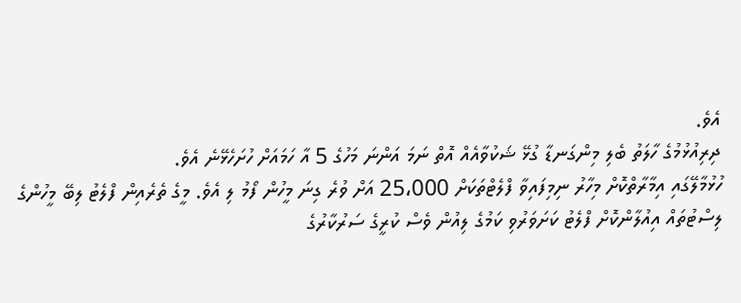އެވެ.
ދިރިއުޅުމުގެ ހާލަތު ބެލި މިންގަނޑާ ގުޅޭ ޝަކުވާއެއް އޮތް ނަމަ އަންނަ މަހުގެ 5 އާ ހަމައަށް ހުށަހެޅޭނެ އެވެ.
ހުޅުމާލޭގައި އިމާރާތްކޮށް މިހާރު ނިމިފައިވާ ފްލެޓްތަކަށް 25،000 އަށް ވުރެ ގިނަ މީހުން ފޯމު ލި އެވެ. މީގެ ތެރެއިން ފްލެޓު ލިބޭ މީހުންގެ ލިސްޓުތައް އިއުލާންކޮށް ފްލެޓު ކަށަވަރުވި ކަމުގެ ލިއުން ވެސް ކުރީގެ ސަރުކާރުގެ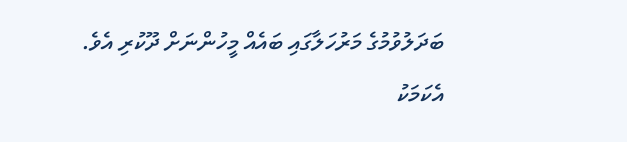ބަދަލުވުމުގެ މަރުހަލާގައި ބައެއް މީހުންނަށް ދޫކުރި އެވެ. އެކަމަކު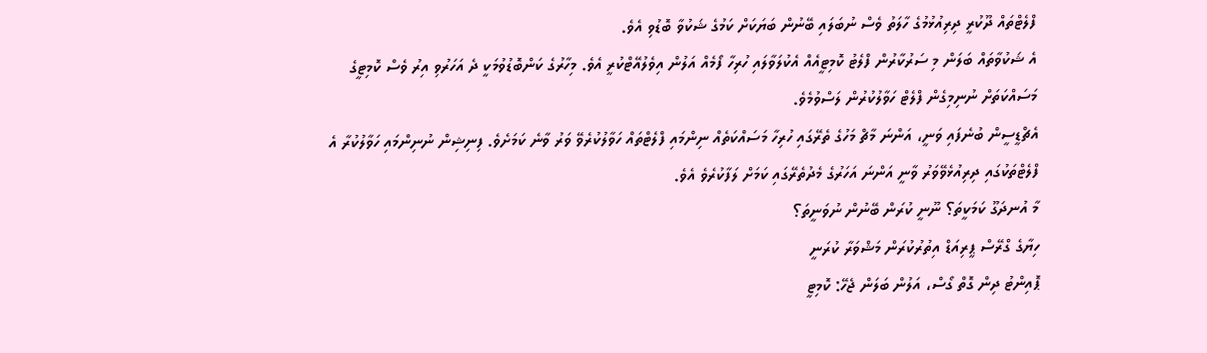ފްލެޓްތައް ދޫކުރީ ދިރިއުޅުމުގެ ހާލަތު ވެސް ނުބަލައި ބޭނުން ބަޔަކަށް ކަމުގެ ޝަކުވާ ބޮޑުވި އެވެ.
އެ ޝަކުވާތައް ބަލަން މި ސަރުކާރުން ފްލެޓު ކޮމިޓީއެއް އެކުލަވާލައި ހުރިހާ ފޯމެއް އަލުން އިވެލުއޭޓްކުރީ އެވެ. މިހާރުގެ ކަންބޮޑުވުމަކީ ދެ އަހަރުވި އިރު ވެސް ކޮމިޓީގެ މަސައްކަތަށް ނުނިމިގެން ފްލެޓް ހަވާލުކުރުން ލަސްވުމެވެ.
އެޗްޑީސީން ބުނެފައި ވަނީ، އަންނަ މާޗް މަހުގެ ތެރޭގައި ހުރިހާ މަސައްކަތެއް ނިންމައި ފްލެޓްތައް ހަވާލުކުރެވޭ ވަރު ވާނެ ކަމަށެވެ. ފިނިޝިން ނުނިންމައި ހަވާލުކުރާ އެ ފްލެޓްތަކުގައި ދިރިއުޅެވޭވަރު ވާނީ އަންނަ އަހަރުގެ މެދުތެރޭގައި ކަމަށް ލަފާކުރެވެ އެވެ.
މާ އުނދަގޫ ކަމަކީތަ؟ ނޫނީ ކުރަން ބޭނުން ނުވަނީތަ؟
ހިޔާގެ ގްރޭސް ޕީރިއަޑް އިތުރުކުރަން މަޝްވަރާ ކުރަނީ
ޕޮއިންޓު ދިން ގޮތް ގޯސް، އަލުން ބަލަން ޖެހޭ: ކޮމިޓީ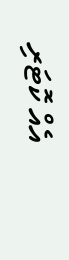އެއް ކޮޓަރި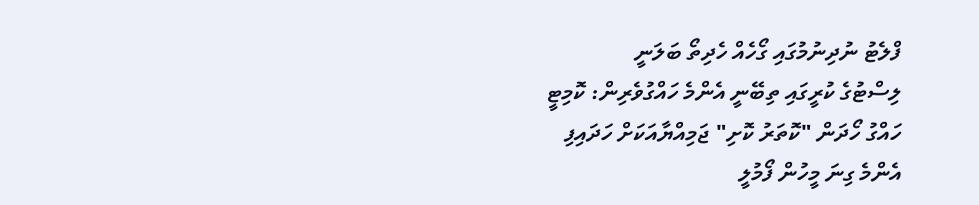ފްލެޓު ނުދިނުމުގައި ގޯހެއް ހެދިތޯ ބަލަނީ
ލިސްޓުގެ ކުރީގައި ތިބޭނީ އެންމެ ހައްގުވެރިން: ކޮމިޓީ
ހައްގު ހޯދަން "ކޮތަރު ކޮށި" ޖަމިއްޔާއަކަށް ހަދައިފި
އެންމެ ގިނަ މީހުން ފޯމުލީ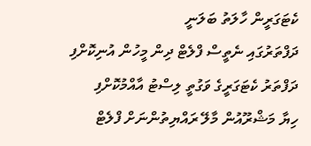ކެޓަގަރީން ހާލަތު ބަލަނީ
ދަފްތަރުގައި ނެތީސް ފްލެޓް ދިން މީހުން އުނިކޮށްފި
ދަފްތަރު ކެޓަގަރީގެ ވަގުތީ ލިސްޓު އާއްމުކޮށްފި
ހިޔާ މަޝްރޫއުން މާލޭ ރައްޔިތުންނަށް ފްލެޓް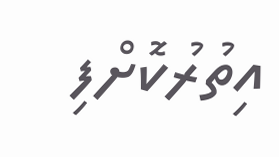އިތުރުކޮށްފި